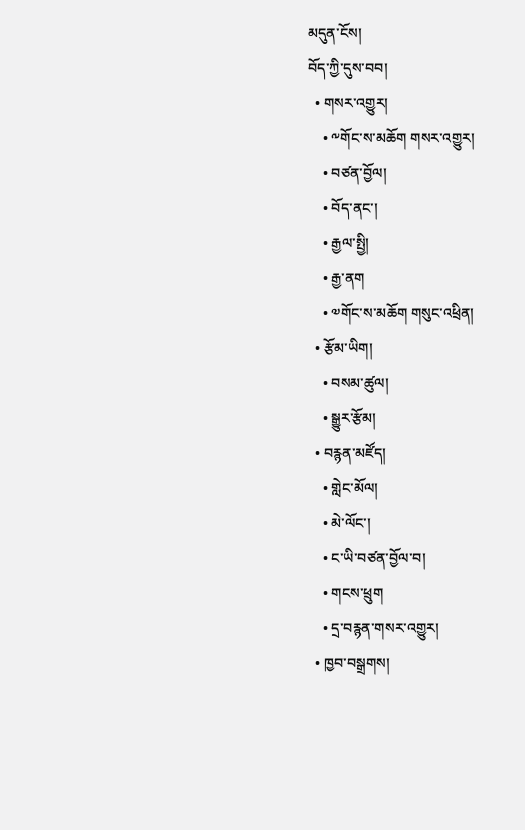མདུན་ངོས།
བོད་ཀྱི་དུས་བབ།
  • གསར་འགྱུར།
    • ༸གོང་ས་མཆོག གསར་འགྱུར།
    • བཙན་བྱོལ།
    • བོད་ནང་།
    • རྒྱལ་སྤྱི།
    • རྒྱ་ནག
    • ༧གོང་ས་མཆོག གསུང་འཕྲིན།
  • རྩོམ་ཡིག།
    • བསམ་ཚུལ།
    • སྒྱུར་རྩོམ།
  • བརྙན་མཛོད།
    • གླེང་མོལ།
    • མེ་ལོང་།
    • ང་ཡི་བཙན་བྱོལ་བ།
    • གངས་ཕྲུག
    • དྲ་བརྙན་གསར་འགྱུར།
  • ཁྱབ་བསྒྲགས།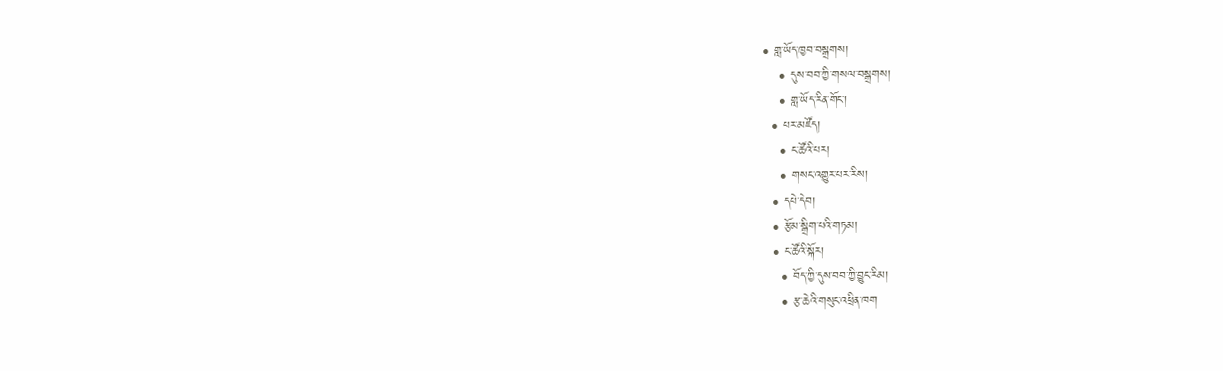• གླ་ཡོད་ཁྱབ་བསྒྲགས།
    • དུས་བབ་ཀྱི་གསལ་བསྒྲགས།
    • གླ་ཡོད་རིན་གོང་།
  • པར་མཛོད།
    • ང་ཚོའི་པར།
    • གསང་འགྱུར་པར་རིས།
  • དཔེ་དེབ།
  • རྩོམ་སྒྲིག་པའི་གཏམ།
  • ང་ཚོའི་སྐོར།
    • བོད་ཀྱི་དུས་བབ་ཀྱི་བྱུང་རིམ།
    • རྩ་ཆེའི་གསུང་འཕྲིན་ཁག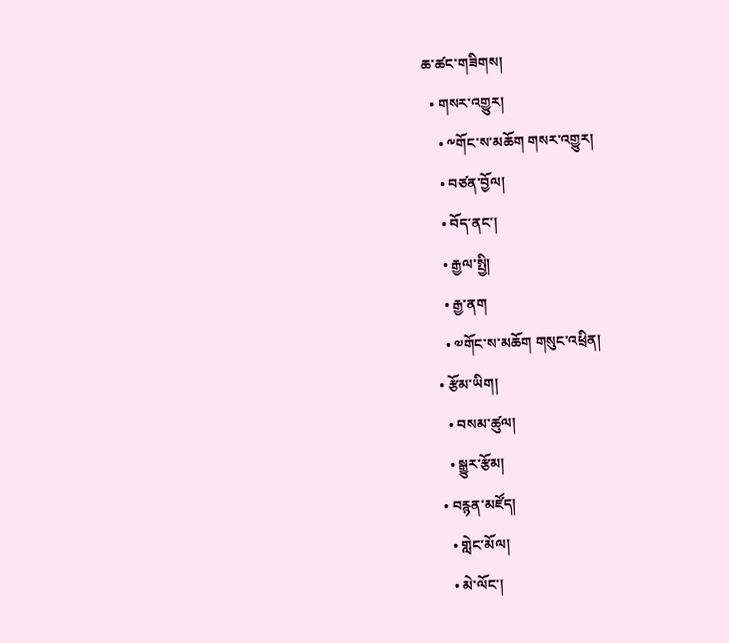ཆ་ཚང་གཟིགས།
  • གསར་འགྱུར།
    • ༸གོང་ས་མཆོག གསར་འགྱུར།
    • བཙན་བྱོལ།
    • བོད་ནང་།
    • རྒྱལ་སྤྱི།
    • རྒྱ་ནག
    • ༧གོང་ས་མཆོག གསུང་འཕྲིན།
  • རྩོམ་ཡིག།
    • བསམ་ཚུལ།
    • སྒྱུར་རྩོམ།
  • བརྙན་མཛོད།
    • གླེང་མོལ།
    • མེ་ལོང་།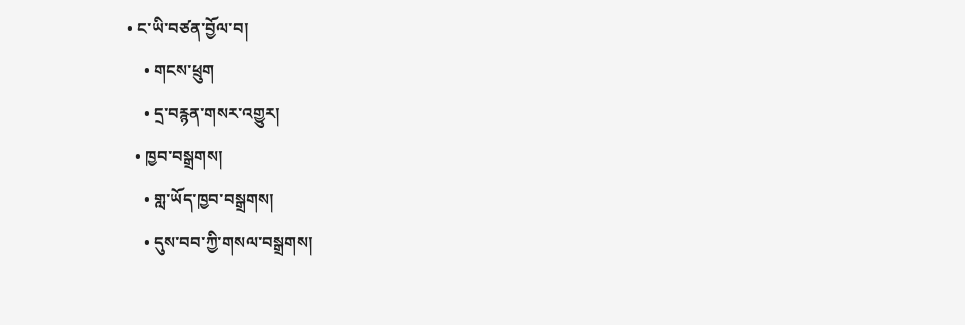• ང་ཡི་བཙན་བྱོལ་བ།
    • གངས་ཕྲུག
    • དྲ་བརྙན་གསར་འགྱུར།
  • ཁྱབ་བསྒྲགས།
    • གླ་ཡོད་ཁྱབ་བསྒྲགས།
    • དུས་བབ་ཀྱི་གསལ་བསྒྲགས།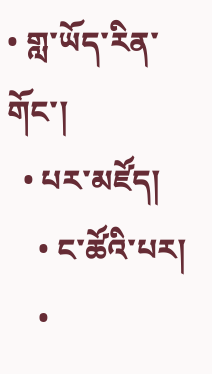• གླ་ཡོད་རིན་གོང་།
  • པར་མཛོད།
    • ང་ཚོའི་པར།
    •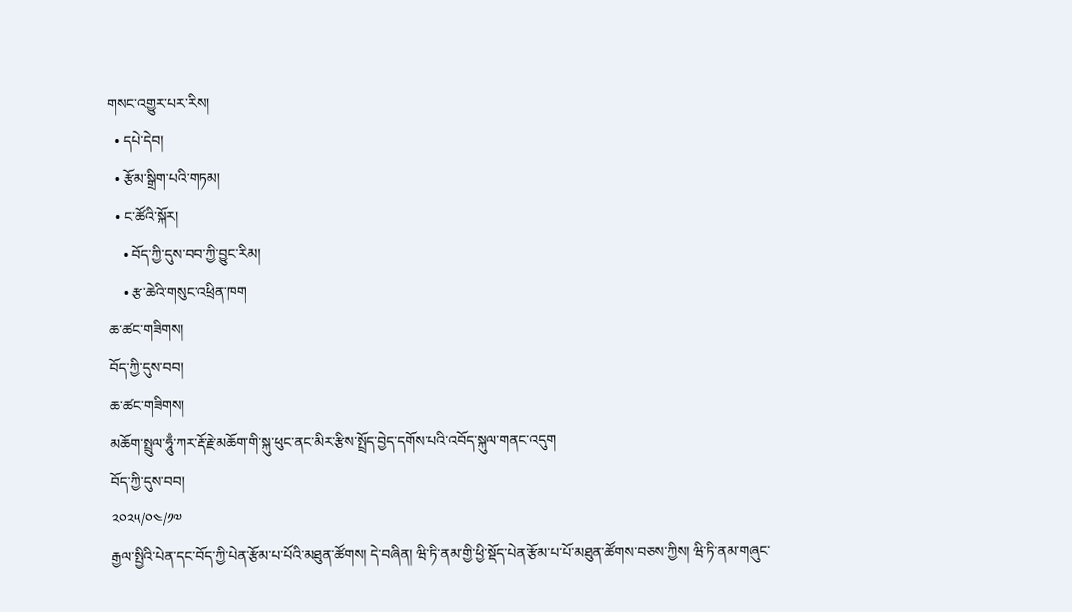གསང་འགྱུར་པར་རིས།
  • དཔེ་དེབ།
  • རྩོམ་སྒྲིག་པའི་གཏམ།
  • ང་ཚོའི་སྐོར།
    • བོད་ཀྱི་དུས་བབ་ཀྱི་བྱུང་རིམ།
    • རྩ་ཆེའི་གསུང་འཕྲིན་ཁག
ཆ་ཚང་གཟིགས།
བོད་ཀྱི་དུས་བབ།
ཆ་ཚང་གཟིགས།
མཆོག་སྤྲུལ་ཧཱུྃ་ཀར་རྡོ་རྗེ་མཆོག་གི་སྐུ་ཕུང་ནང་མིར་རྩིས་སྤྲོད་བྱེད་དགོས་པའི་འབོད་སྐུལ་གནང་འདུག
བོད་ཀྱི་དུས་བབ།
༢༠༢༥/༠༤/༡༧
རྒྱལ་སྤྱིའི་པེན་དང་བོད་ཀྱི་པེན་རྩོམ་པ་པོའི་མཐུན་ཚོགས། དེ་བཞིན། ཝི་ཏི་ནམ་གྱི་ཕྱི་སྡོད་པེན་རྩོམ་པ་པོ་མཐུན་ཚོགས་བཅས་ཀྱིས། ཝི་ཏི་ནམ་གཞུང་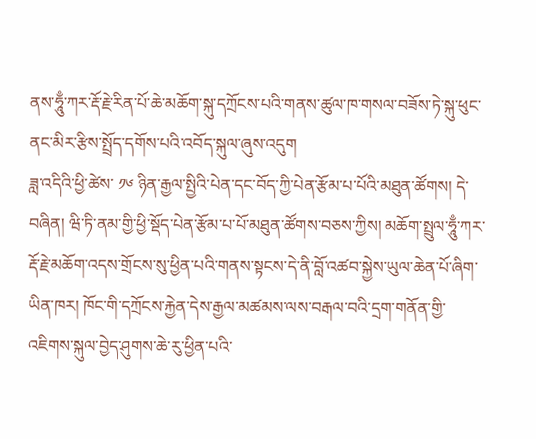ནས་ཧཱུྃ་ཀར་རྡོ་རྗེ་རིན་པོ་ཆེ་མཆོག་སྐུ་དཀྲོངས་པའི་གནས་ཚུལ་ཁ་གསལ་བཟོས་ཏེ་སྐུ་ཕུང་ནང་མིར་རྩིས་སྤྲོད་དགོས་པའི་འབོད་སྐུལ་ཞུས་འདུག
ཟླ་འདིའི་ཕྱི་ཚེས་ ༡༦ ཉིན་རྒྱལ་སྤྱིའི་པེན་དང་བོད་ཀྱི་པེན་རྩོམ་པ་པོའི་མཐུན་ཚོགས། དེ་བཞིན། ཝི་ཏི་ནམ་གྱི་ཕྱི་སྡོད་པེན་རྩོམ་པ་པོ་མཐུན་ཚོགས་བཅས་ཀྱིས། མཆོག་སྤྲུལ་ཧཱུྃ་ཀར་རྡོ་རྗེ་མཆོག་འདས་གྲོངས་སུ་ཕྱིན་པའི་གནས་སྟངས་དེ་ནི་བློ་འཚབ་སྐྱེས་ཡུལ་ཆེན་པོ་ཞིག་ཡིན་ཁར། ཁོང་གི་དཀྲོངས་རྐྱེན་དེས་རྒྱལ་མཚམས་ལས་བརྒལ་བའི་དྲག་གནོན་གྱི་འཇིགས་སྐུལ་བྱེད་ཤུགས་ཆེ་རུ་ཕྱིན་པའི་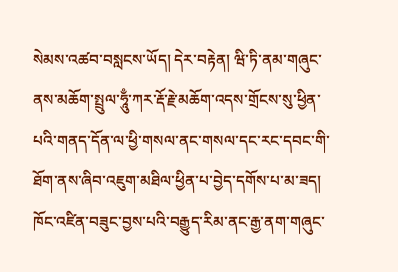སེམས་འཚབ་བསླངས་ཡོད། དེར་བརྟེན། ཝི་ཏི་ནམ་གཞུང་ནས་མཆོག་སྤྲུལ་ཧཱུྃ་ཀར་རྡོ་རྗེ་མཆོག་འདས་གྲོངས་སུ་ཕྱིན་པའི་གནད་དོན་ལ་ཕྱི་གསལ་ནང་གསལ་དང་རང་དབང་གི་ཐོག་ནས་ཞིབ་འཇུག་མཐིལ་ཕྱིན་པ་བྱེད་དགོས་པ་མ་ཟད། ཁོང་འཛིན་བཟུང་བྱས་པའི་བརྒྱུད་རིམ་ནང་རྒྱ་ནག་གཞུང་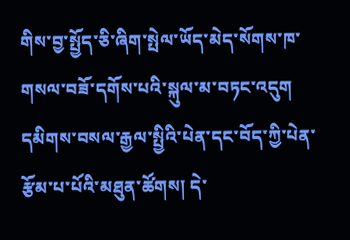གིས་བྱ་སྤྱོད་ཅི་ཞིག་སྤེལ་ཡོད་མེད་སོགས་ཁ་གསལ་བཟོ་དགོས་པའི་སྐུལ་མ་བཏང་འདུག
དམིགས་བསལ་རྒྱལ་སྤྱིའི་པེན་དང་བོད་ཀྱི་པེན་རྩོམ་པ་པོའི་མཐུན་ཚོགས། དེ་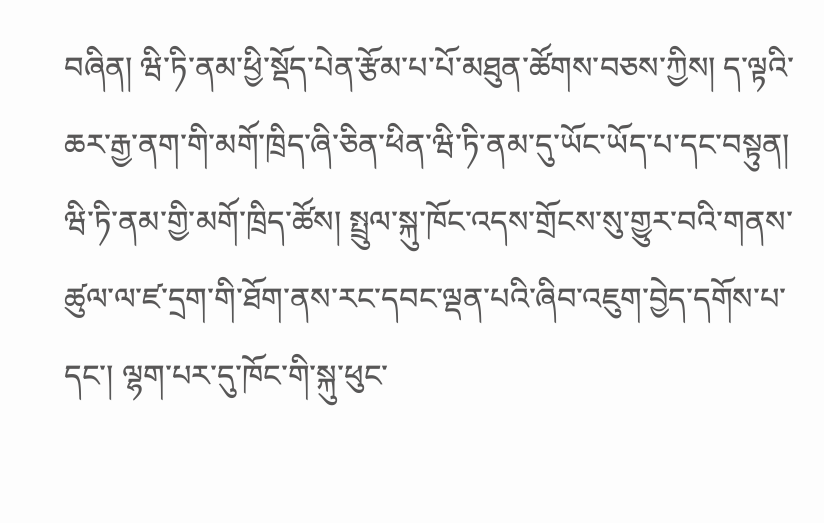བཞིན། ཝི་ཏི་ནམ་ཕྱི་སྡོད་པེན་རྩོམ་པ་པོ་མཐུན་ཚོགས་བཅས་ཀྱིས། ད་ལྟའི་ཆར་རྒྱ་ནག་གི་མགོ་ཁྲིད་ཞི་ཅིན་ཕིན་ཝི་ཏི་ནམ་དུ་ཡོང་ཡོད་པ་དང་བསྟུན། ཝི་ཏི་ནམ་གྱི་མགོ་ཁྲིད་ཚོས། སྤྲུལ་སྐུ་ཁོང་འདས་གྲོངས་སུ་གྱུར་བའི་གནས་ཚུལ་ལ་ཛ་དྲག་གི་ཐོག་ནས་རང་དབང་ལྡན་པའི་ཞིབ་འཇུག་བྱེད་དགོས་པ་དང་། ལྷག་པར་དུ་ཁོང་གི་སྐུ་ཕུང་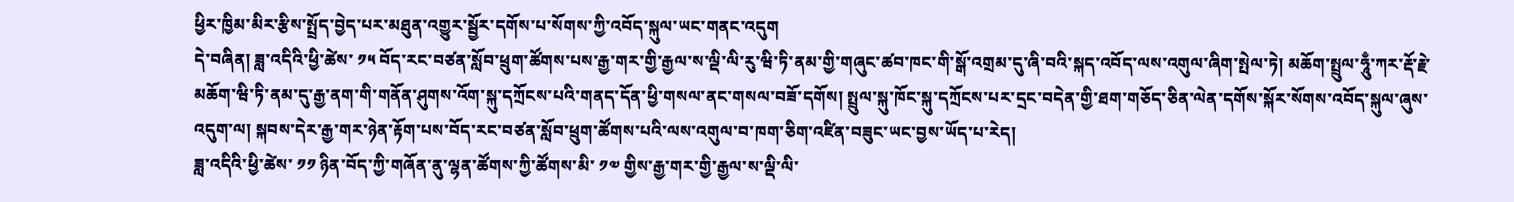ཕྱིར་ཁྱིམ་མིར་རྩིས་སྤྲོད་བྱེད་པར་མཐུན་འགྱུར་སྦྱོར་དགོས་པ་སོགས་ཀྱི་འབོད་སྐུལ་ཡང་གནང་འདུག
དེ་བཞིན། ཟླ་འདིའི་ཕྱི་ཚེས་ ༡༥ བོད་རང་བཙན་སློབ་ཕྲུག་ཚོགས་པས་རྒྱ་གར་གྱི་རྒྱལ་ས་ལྡི་ལི་རུ་ཝི་ཏི་ནམ་གྱི་གཞུང་ཚབ་ཁང་གི་སྒོ་འགྲམ་དུ་ཞི་བའི་སྐད་འབོད་ལས་འགུལ་ཞིག་སྤེལ་ཏེ། མཆོག་སྤྲུལ་ཧཱུྃ་ཀར་རྡོ་རྗེ་མཆོག་ཝི་ཏི་ནམ་དུ་རྒྱ་ནག་གི་གནོན་ཤུགས་འོག་སྐུ་དཀྲོངས་པའི་གནད་དོན་ཕྱི་གསལ་ནང་གསལ་བཟོ་དགོས། སྤྲུལ་སྐུ་ཁོང་སྐུ་དཀྲོངས་པར་དྲང་བདེན་གྱི་ཐག་གཅོད་ཅིན་ལེན་དགོས་སྐོར་སོགས་འབོད་སྐུལ་ཞུས་འདུག་ལ། སྐབས་དེར་རྒྱ་གར་ཉེན་རྟོག་པས་བོད་རང་བཙན་སློབ་ཕྲུག་ཚོགས་པའི་ལས་འགུལ་བ་ཁག་ཅིག་འཛིན་བཟུང་ཡང་བྱས་ཡོད་པ་རེད།
ཟླ་འདིའི་ཕྱི་ཚེས་ ༡༡ ཉིན་བོད་ཀྱི་གཞོན་ནུ་ལྷན་ཚོགས་ཀྱི་ཚོགས་མི་ ༡༧ གྱིས་རྒྱ་གར་གྱི་རྒྱལ་ས་ལྡི་ལི་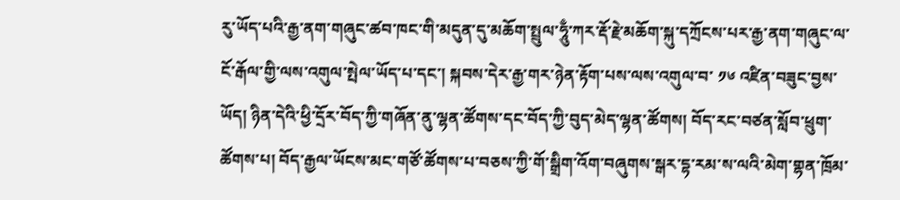རུ་ཡོད་པའི་རྒྱ་ནག་གཞུང་ཚབ་ཁང་གི་མདུན་དུ་མཆོག་སྤྲུལ་ཧཱུྃ་ཀར་རྡོ་རྗེ་མཆོག་སྐུ་དཀྲོངས་པར་རྒྱ་ནག་གཞུང་ལ་ངོ་རྒོལ་གྱི་ལས་འགུལ་སྤེལ་ཡོད་པ་དང་། སྐབས་དེར་རྒྱ་གར་ཉེན་རྟོག་པས་ལས་འགུལ་བ་ ༡༦ འཛིན་བཟུང་བྱས་ཡོད། ཉིན་དེའི་ཕྱི་དྲོར་བོད་ཀྱི་གཞོན་ནུ་ལྷན་ཚོགས་དང་བོད་ཀྱི་བུད་མེད་ལྷན་ཚོགས། བོད་རང་བཙན་སློབ་ཕྲུག་ཚོགས་པ། བོད་རྒྱལ་ཡོངས་མང་གཙོ་ཚོགས་པ་བཅས་ཀྱི་གོ་སྒྲིག་འོག་བཞུགས་སྒར་དྷ་རམ་ས་ལའི་མེག་གྷན་ཁྲོམ་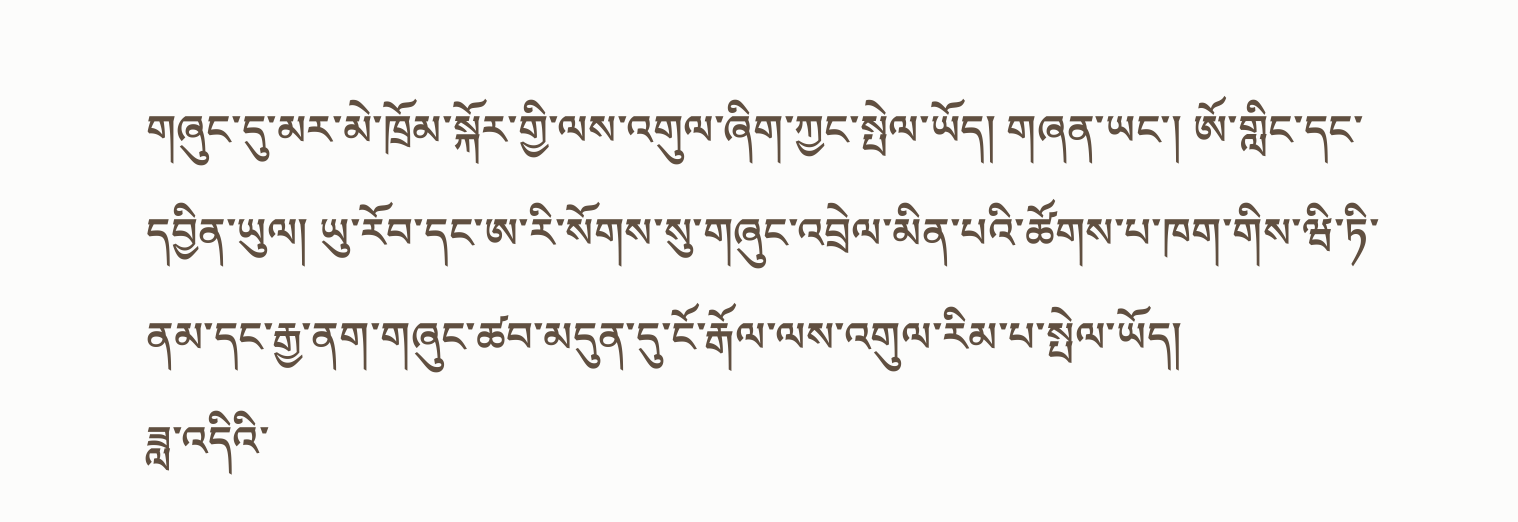གཞུང་དུ་མར་མེ་ཁྲོམ་སྐོར་གྱི་ལས་འགུལ་ཞིག་ཀྱང་སྤེལ་ཡོད། གཞན་ཡང་། ཨོ་གླིང་དང་དབྱིན་ཡུལ། ཡུ་རོབ་དང་ཨ་རི་སོགས་སུ་གཞུང་འབྲེལ་མིན་པའི་ཚོགས་པ་ཁག་གིས་ཝི་ཏི་ནམ་དང་རྒྱ་ནག་གཞུང་ཚབ་མདུན་དུ་ངོ་རྒོལ་ལས་འགུལ་རིམ་པ་སྤེལ་ཡོད།
ཟླ་འདིའི་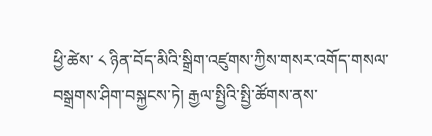ཕྱི་ཚེས་ ༨ ཉིན་བོད་མིའི་སྒྲིག་འཛུགས་ཀྱིས་གསར་འགོད་གསལ་བསྒྲགས་ཤིག་བསྐྱངས་ཏེ། རྒྱལ་སྤྱིའི་སྤྱི་ཚོགས་ནས་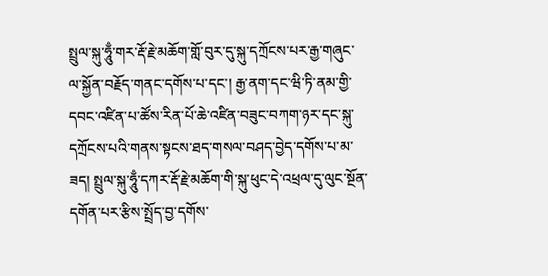སྤྲུལ་སྐུ་ཧཱུྃ་གར་རྡོ་རྗེ་མཆོག་གློ་བུར་དུ་སྐུ་དཀྲོངས་པར་རྒྱ་གཞུང་ལ་སྐྱོན་བརྗོད་གནང་དགོས་པ་དང་། རྒྱ་ནག་དང་ཝི་ཏི་ནམ་གྱི་དབང་འཛིན་པ་ཚོས་རིན་པོ་ཆེ་འཛིན་བཟུང་བཀག་ཉར་དང་སྐུ་དཀྲོངས་པའི་གནས་སྟངས་ཐད་གསལ་བཤད་བྱེད་དགོས་པ་མ་ཟད། སྤྲུལ་སྐུ་ཧཱུྃ་དཀར་རྡོ་རྗེ་མཆོག་གི་སྐུ་ཕུང་དེ་འཕྲལ་དུ་ལུང་སྔོན་དགོན་པར་རྩིས་སྤྲོད་བྱ་དགོས་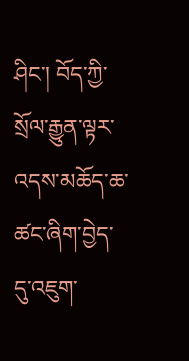ཤིང་། བོད་ཀྱི་སྲོལ་རྒྱུན་ལྟར་འདས་མཆོད་ཆ་ཚང་ཞིག་བྱེད་དུ་འཇུག་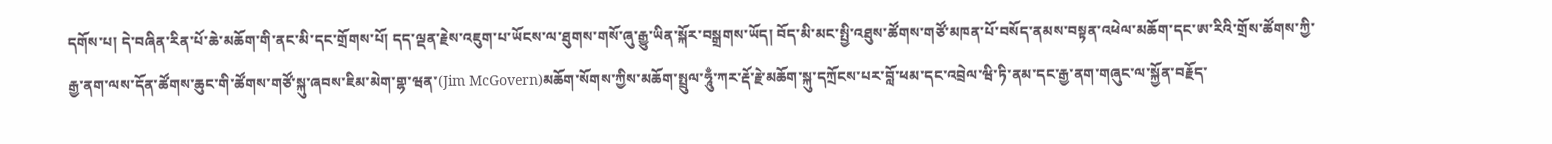དགོས་པ། དེ་བཞིན་རིན་པོ་ཆེ་མཆོག་གི་ནང་མི་དང་གྲོགས་པོ། དད་ལྡན་རྗེས་འཇུག་པ་ཡོངས་ལ་ཐུགས་གསོ་ཞུ་རྒྱུ་ཡིན་སྐོར་བསྒྲགས་ཡོད། བོད་མི་མང་སྤྱི་འཐུས་ཚོགས་གཙོ་མཁན་པོ་བསོད་ནམས་བསྟན་འཕེལ་མཆོག་དང་ཨ་རིའི་གྲོས་ཚོགས་ཀྱི་རྒྱ་ནག་ལས་དོན་ཚོགས་ཆུང་གི་ཚོགས་གཙོ་སྐུ་ཞབས་ཇིམ་མེག་གྷ་ཝན་(Jim McGovern)མཆོག་སོགས་ཀྱིས་མཆོག་སྤྲུལ་ཧཱུྃ་ཀར་རྡོ་རྗེ་མཆོག་སྐུ་དཀྲོངས་པར་བློ་ཕམ་དང་འབྲེལ་ཝི་ཏི་ནམ་དང་རྒྱ་ནག་གཞུང་ལ་སྐྱོན་བརྗོད་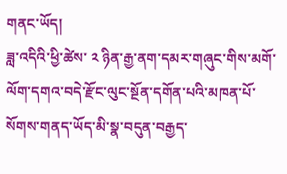གནང་ཡོད།
ཟླ་འདིའི་ཕྱི་ཚེས་ ༢ ཉིན་རྒྱ་ནག་དམར་གཞུང་གིས་མགོ་ལོག་དགའ་བདེ་རྫོང་ལུང་སྔོན་དགོན་པའི་མཁན་པོ་སོགས་གནད་ཡོད་མི་སྣ་བདུན་བརྒྱད་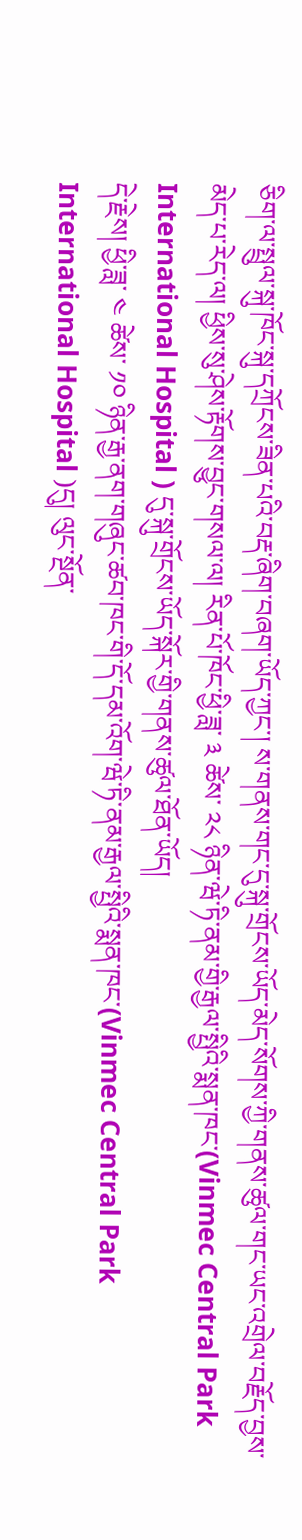ཅིག་ལ་སྤྲུལ་སྐུ་ཁོང་སྐུ་དཀྲོངས་ཟིན་པའི་བརྡ་ཞིག་བཞག་ཡོད་ཀྱང་། ས་གནས་གང་དུ་སྐུ་གྲོངས་ཡོད་མེད་སོགས་ཀྱི་གནས་ཚུལ་གང་ཡང་འགྲེལ་བརྗོད་བྱས་མེད་པ་རེད་ལ། ཕྱིས་སུ་ཤེས་རྟོགས་བྱུང་གསལ་ལ། རིན་པོ་ཁོང་ཕྱི་ཟླ་ ༣ ཚེས་ ༢༨ ཉིན་ཝེ་ཏི་ནམ་གྱི་རྒྱལ་སྤྱིའི་སྨན་ཁང་(Vinmec Central Park International Hospital ) དུ་སྐུ་གྲོངས་ཡོད་སྐོར་གྱི་གནས་ཚུལ་ཐོན་ཡོད།
དེ་རྗེས། ཕྱི་ཟླ་ ༤ ཚེས་ ༡༠ ཉིན་རྒྱ་ནག་གཞུང་ཚབ་ཁང་གི་དོ་དམ་འོག་ཝེ་ཏི་ནམ་རྒྱལ་སྤྱིའི་སྨན་ཁང་(Vinmec Central Park International Hospital )དུ། ལུང་སྔོན་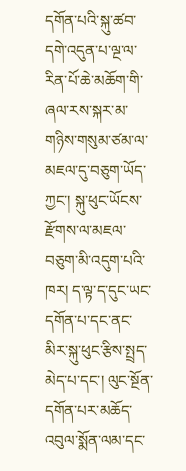དགོན་པའི་སྐུ་ཚབ་དགེ་འདུན་པ་ལྔ་ལ་རིན་པོ་ཆེ་མཆོག་གི་ཞལ་རས་སྐར་མ་གཉིས་གསུམ་ཙམ་ལ་མཇལ་དུ་བཅུག་ཡོད་ཀྱང་། སྐུ་ཕུང་ཡོངས་རྫོགས་ལ་མཇལ་བཅུག་མི་འདུག་པའི་ཁར། ད་ལྟ་ད་དུང་ཡང་དགོན་པ་དང་ནང་མིར་སྐུ་ཕུང་རྩིས་སྤྲད་མེད་པ་དང་། ལུང་སྔོན་དགོན་པར་མཆོད་འབུལ་སྨོན་ལམ་དང་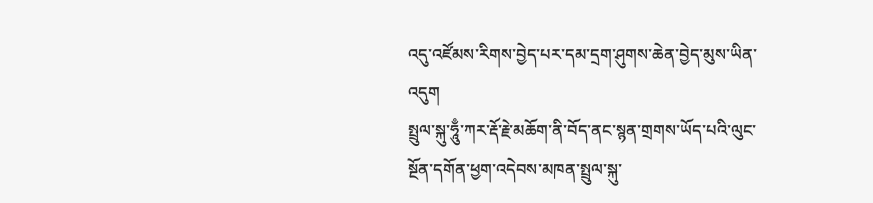འདུ་འཛོམས་རིགས་བྱེད་པར་དམ་དྲག་ཤུགས་ཆེན་བྱེད་མུས་ཡིན་འདུག
སྤྲུལ་སྐུ་ཧཱུྃ་ཀར་རྡོ་རྗེ་མཆོག་ནི་བོད་ནང་སྙན་གྲགས་ཡོད་པའི་ལུང་སྔོན་དགོན་ཕྱག་འདེབས་མཁན་སྤྲུལ་སྐུ་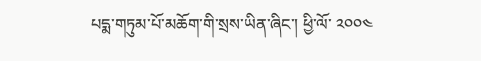པདྨ་གཏུམ་པོ་མཆོག་གི་སྲས་ཡིན་ཞིང་། ཕྱི་ལོ་ ༢༠༠༤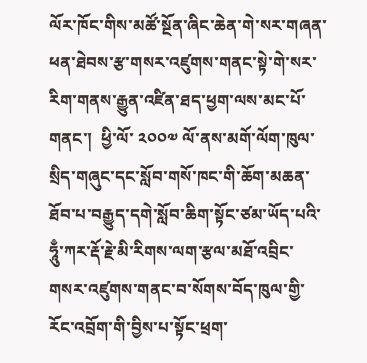ལོར་ཁོང་གིས་མཚོ་སྔོན་ཞིང་ཆེན་གེ་སར་གཞན་ཕན་ཐེབས་རྩ་གསར་འཛུགས་གནང་སྟེ་གེ་སར་རིག་གནས་རྒྱུན་འཛིན་ཐད་ཕྱག་ལས་མང་པོ་གནང་།  ཕྱི་ལོ་ ༢༠༠༧ ལོ་ནས་མགོ་ལོག་ཁུལ་སྲིད་གཞུང་དང་སློབ་གསོ་ཁང་གི་ཆོག་མཆན་ཐོབ་པ་བརྒྱུད་དགེ་སློབ་ཆིག་སྟོང་ཙམ་ཡོད་པའི་ཧཱུྃ་ཀར་རྡོ་རྗེ་མི་རིགས་ལག་རྩལ་མཐོ་འབྲིང་གསར་འཛུགས་གནང་བ་སོགས་བོད་ཁུལ་གྱི་རོང་འབྲོག་གི་བྱིས་པ་སྟོང་ཕྲག་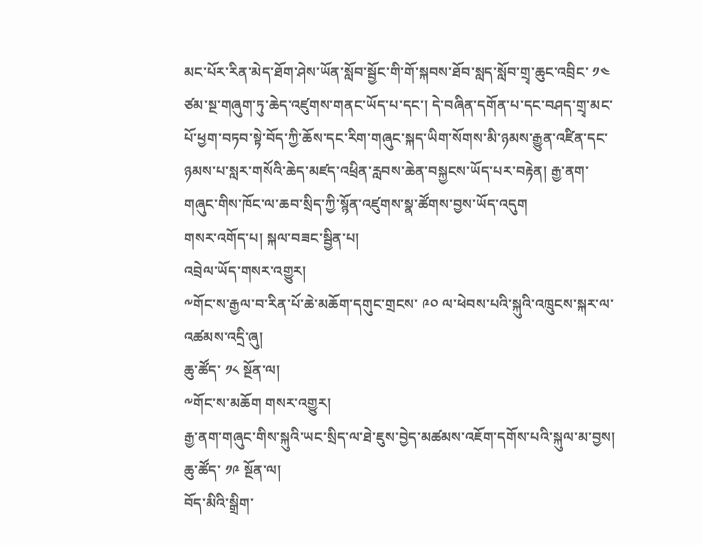མང་པོར་རིན་མེད་ཐོག་ཤེས་ཡོན་སློབ་སྦྱོང་གི་གོ་སྐབས་ཐོབ་སླད་སློབ་གྲྭ་ཆུང་འབྲིང་ ༡༤ ཙམ་སྔ་གཞུག་ཏུ་ཆེད་འཛུགས་གནང་ཡོད་པ་དང་། དེ་བཞིན་དགོན་པ་དང་བཤད་གྲྭ་མང་པོ་ཕྱག་བཏབ་སྟེ་བོད་ཀྱི་ཆོས་དང་རིག་གཞུང་སྐད་ཡིག་སོགས་མི་ཉམས་རྒྱུན་འཛིན་དང་ཉམས་པ་སླར་གསོའི་ཆེད་མཛད་འཕྲིན་རླབས་ཆེན་བསྐྱངས་ཡོད་པར་བརྟེན། རྒྱ་ནག་གཞུང་གིས་ཁོང་ལ་ཆབ་སྲིད་ཀྱི་སྙོན་འཛུགས་སྣ་ཚོགས་བྱས་ཡོད་འདུག
གསར་འགོད་པ། སྐལ་བཟང་སྦྱིན་པ།
འབྲེལ་ཡོད་གསར་འགྱུར།
༸གོང་ས་རྒྱལ་བ་རིན་པོ་ཆེ་མཆོག་དགུང་གྲངས་ ༩༠ ལ་ཕེབས་པའི་སྐུའི་འཁྲུངས་སྐར་ལ་འཚམས་འདྲི་ཞུ།
ཆུ་ཚོད་ ༡༨ སྔོན་ལ།
༸གོང་ས་མཆོག གསར་འགྱུར།
རྒྱ་ནག་གཞུང་གིས་སྐུའི་ཡང་སྲིད་ལ་ཐེ་ཇུས་བྱེད་མཚམས་འཇོག་དགོས་པའི་སྐུལ་མ་བྱས།
ཆུ་ཚོད་ ༡༩ སྔོན་ལ།
བོད་མིའི་སྒྲིག་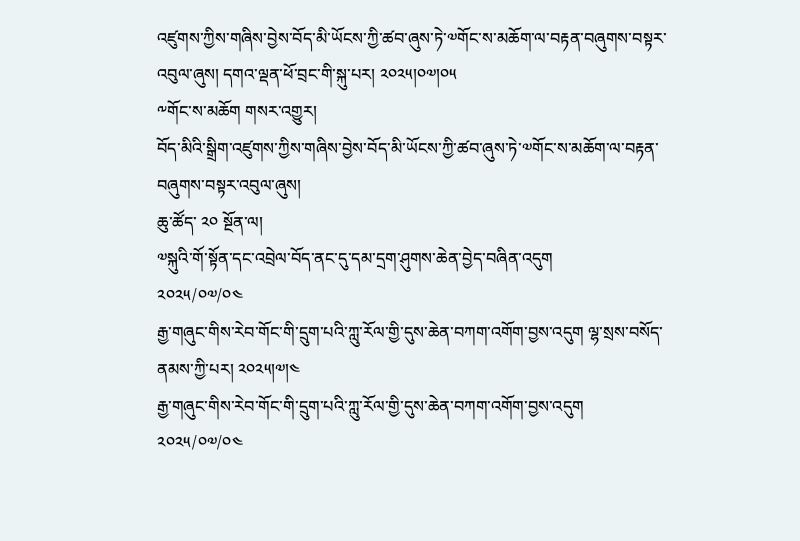འཛུགས་ཀྱིས་གཞིས་བྱེས་བོད་མི་ཡོངས་ཀྱི་ཚབ་ཞུས་ཏེ་༧གོང་ས་མཆོག་ལ་བརྟན་བཞུགས་བསྟར་འབུལ་ཞུས། དགའ་ལྡན་ཕོ་བྲང་གི་སྐུ་པར། ༢༠༢༥།༠༧།༠༥
༸གོང་ས་མཆོག གསར་འགྱུར།
བོད་མིའི་སྒྲིག་འཛུགས་ཀྱིས་གཞིས་བྱེས་བོད་མི་ཡོངས་ཀྱི་ཚབ་ཞུས་ཏེ་༧གོང་ས་མཆོག་ལ་བརྟན་བཞུགས་བསྟར་འབུལ་ཞུས།
ཆུ་ཚོད་ ༢༠ སྔོན་ལ།
༧སྐུའི་གོ་སྟོན་དང་འབྲེལ་བོད་ནང་དུ་དམ་དྲག་ཤུགས་ཆེན་བྱེད་བཞིན་འདུག
༢༠༢༥/༠༧/༠༤
རྒྱ་གཞུང་གིས་རེབ་གོང་གི་དྲུག་པའི་ཀླུ་རོལ་གྱི་དུས་ཆེན་བཀག་འགོག་བྱས་འདུག ལྷ་སྲས་བསོད་ནམས་ཀྱི་པར། ༢༠༢༥།༧།༤
རྒྱ་གཞུང་གིས་རེབ་གོང་གི་དྲུག་པའི་ཀླུ་རོལ་གྱི་དུས་ཆེན་བཀག་འགོག་བྱས་འདུག
༢༠༢༥/༠༧/༠༤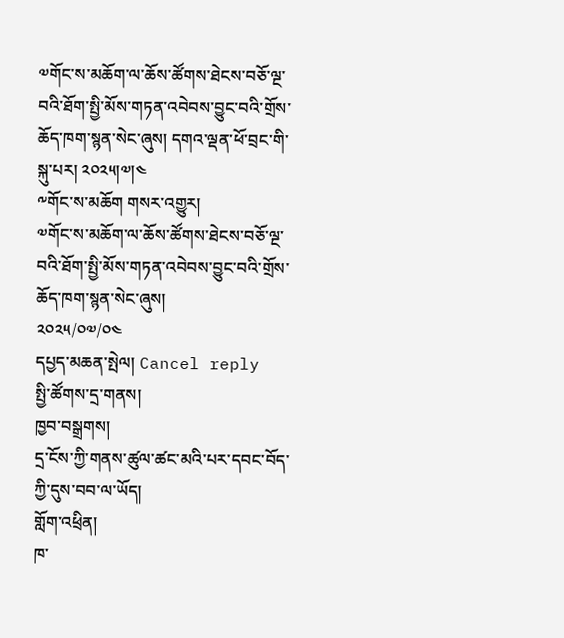༧གོང་ས་མཆོག་ལ་ཆོས་ཚོགས་ཐེངས་བཅོ་ལྔ་བའི་ཐོག་སྤྱི་མོས་གཏན་འབེབས་བྱུང་བའི་གྲོས་ཆོད་ཁག་སྙན་སེང་ཞུས། དགའ་ལྡན་ཕོ་བྲང་གི་སྐུ་པར། ༢༠༢༥།༧།༤
༸གོང་ས་མཆོག གསར་འགྱུར།
༧གོང་ས་མཆོག་ལ་ཆོས་ཚོགས་ཐེངས་བཅོ་ལྔ་བའི་ཐོག་སྤྱི་མོས་གཏན་འབེབས་བྱུང་བའི་གྲོས་ཆོད་ཁག་སྙན་སེང་ཞུས།
༢༠༢༥/༠༧/༠༤
དཔྱད་མཆན་སྤེལ། Cancel reply
སྤྱི་ཚོགས་དྲ་གནས།
ཁྱབ་བསྒྲགས།
དྲ་ངོས་ཀྱི་གནས་ཚུལ་ཚང་མའི་པར་དབང་བོད་ཀྱི་དུས་བབ་ལ་ཡོད།
གློག་འཕྲིན།
ཁ་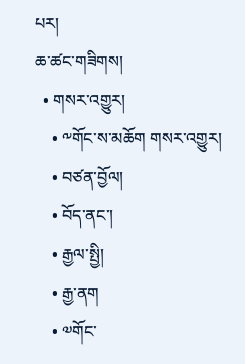པར།
ཆ་ཚང་གཟིགས།
  • གསར་འགྱུར།
    • ༸གོང་ས་མཆོག གསར་འགྱུར།
    • བཙན་བྱོལ།
    • བོད་ནང་།
    • རྒྱལ་སྤྱི།
    • རྒྱ་ནག
    • ༧གོང་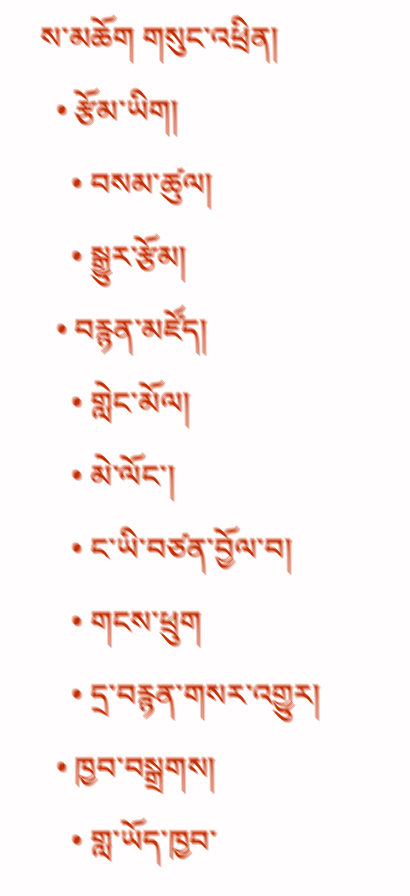ས་མཆོག གསུང་འཕྲིན།
  • རྩོམ་ཡིག།
    • བསམ་ཚུལ།
    • སྒྱུར་རྩོམ།
  • བརྙན་མཛོད།
    • གླེང་མོལ།
    • མེ་ལོང་།
    • ང་ཡི་བཙན་བྱོལ་བ།
    • གངས་ཕྲུག
    • དྲ་བརྙན་གསར་འགྱུར།
  • ཁྱབ་བསྒྲགས།
    • གླ་ཡོད་ཁྱབ་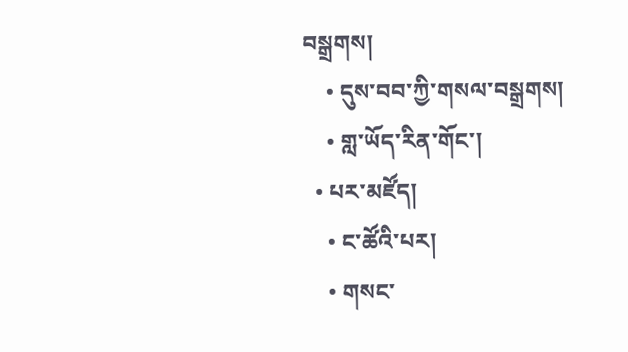བསྒྲགས།
    • དུས་བབ་ཀྱི་གསལ་བསྒྲགས།
    • གླ་ཡོད་རིན་གོང་།
  • པར་མཛོད།
    • ང་ཚོའི་པར།
    • གསང་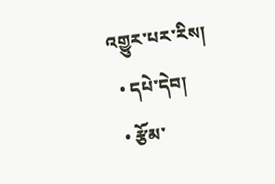འགྱུར་པར་རིས།
  • དཔེ་དེབ།
  • རྩོམ་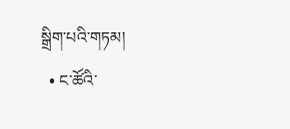སྒྲིག་པའི་གཏམ།
  • ང་ཚོའི་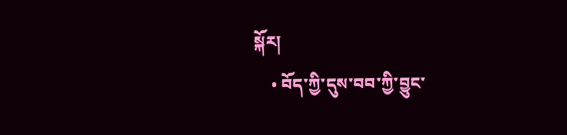སྐོར།
    • བོད་ཀྱི་དུས་བབ་ཀྱི་བྱུང་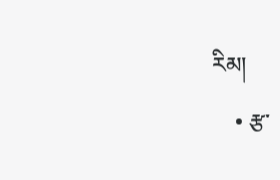རིམ།
    • རྩ་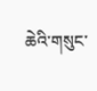ཆེའི་གསུང་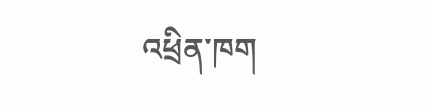འཕྲིན་ཁག